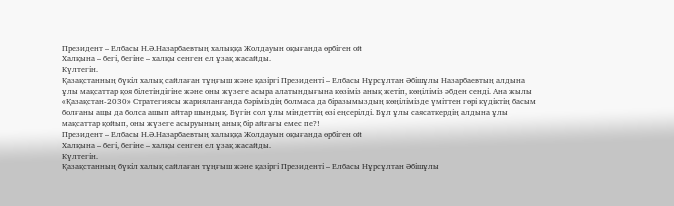Президент – Елбасы Н.Ә.Назарбаевтың халыққа Жолдауын оқығанда өрбіген ой
Халқына – бегі, бегіне – халқы сенген ел ұзақ жасайды.
Күлтегін.
Қазақстанның бүкіл халық сайлаған тұңғыш және қазіргі Президенті – Елбасы Нұрсұлтан Әбішұлы Назарбаевтың алдына ұлы мақсаттар қоя білетіндігіне және оны жүзеге асыра алатындығына көзіміз анық жетіп, көңіліміз әбден сенді. Ана жылы «Қазақстан-2030» Стратегиясы жарияланғанда бәріміздің болмаса да біразымыздың көңілімізде үміттен гөрі күдіктің басым болғаны ащы да болса ашып айтар шындық. Бүгін сол ұлы міндеттің өзі еңсерілді. Бұл ұлы саясаткердің алдына ұлы мақсаттар қойып, оны жүзеге асыруының анық бір айғағы емес пе?!
Президент – Елбасы Н.Ә.Назарбаевтың халыққа Жолдауын оқығанда өрбіген ой
Халқына – бегі, бегіне – халқы сенген ел ұзақ жасайды.
Күлтегін.
Қазақстанның бүкіл халық сайлаған тұңғыш және қазіргі Президенті – Елбасы Нұрсұлтан Әбішұлы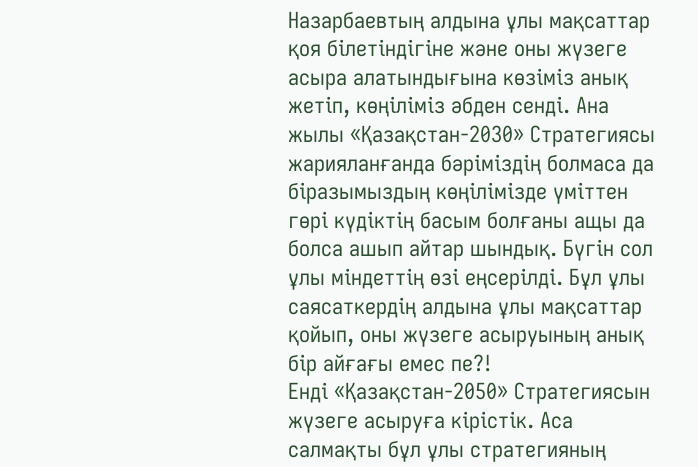Назарбаевтың алдына ұлы мақсаттар қоя білетіндігіне және оны жүзеге асыра алатындығына көзіміз анық жетіп, көңіліміз әбден сенді. Ана жылы «Қазақстан-2030» Стратегиясы жарияланғанда бәріміздің болмаса да біразымыздың көңілімізде үміттен гөрі күдіктің басым болғаны ащы да болса ашып айтар шындық. Бүгін сол ұлы міндеттің өзі еңсерілді. Бұл ұлы саясаткердің алдына ұлы мақсаттар қойып, оны жүзеге асыруының анық бір айғағы емес пе?!
Енді «Қазақстан-2050» Стратегиясын жүзеге асыруға кірістік. Аса салмақты бұл ұлы стратегияның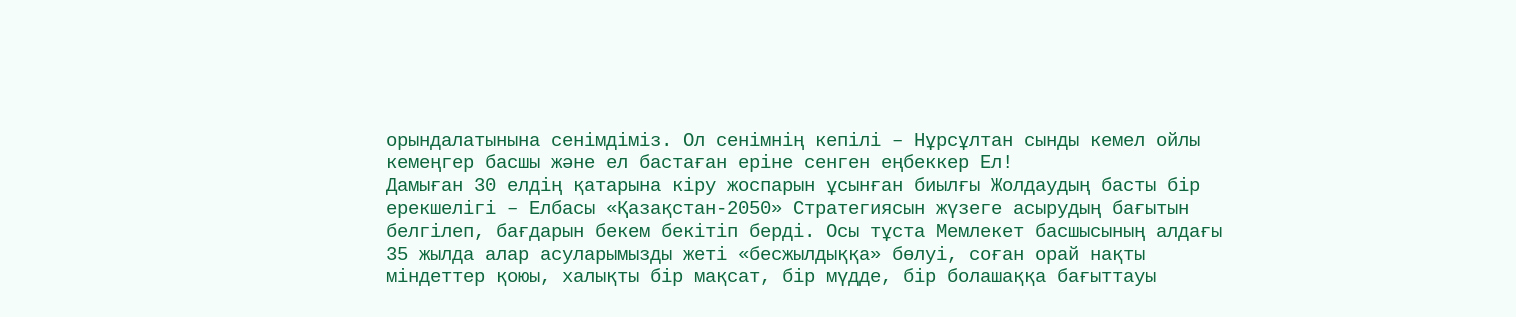орындалатынына сенімдіміз. Ол сенімнің кепілі – Нұрсұлтан сынды кемел ойлы кемеңгер басшы және ел бастаған еріне сенген еңбеккер Ел!
Дамыған 30 елдің қатарына кіру жоспарын ұсынған биылғы Жолдаудың басты бір ерекшелігі – Елбасы «Қазақстан-2050» Стратегиясын жүзеге асырудың бағытын белгілеп, бағдарын бекем бекітіп берді. Осы тұста Мемлекет басшысының алдағы 35 жылда алар асуларымызды жеті «бесжылдыққа» бөлуі, соған орай нақты міндеттер қоюы, халықты бір мақсат, бір мүдде, бір болашаққа бағыттауы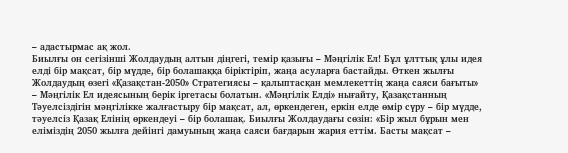– адастырмас ақ жол.
Биылғы он сегізінші Жолдаудың алтын діңгегі, темір қазығы – Мәңгілік Ел! Бұл ұлттық ұлы идея елді бір мақсат, бір мүдде, бір болашаққа біріктіріп, жаңа асуларға бастайды. Өткен жылғы Жолдаудың өзегі «Қазақстан-2050» Стратегиясы – қалыптасқан мемлекеттің жаңа саяси бағыты» – Мәңгілік Ел идеясының берік іргетасы болатын. «Мәңгілік Елді» нығайту, Қазақстанның Тәуелсіздігін мәңгілікке жалғастыру бір мақсат, ал, өркендеген, еркін елде өмір сүру – бір мүдде, тәуелсіз Қазақ Елінің өркендеуі – бір болашақ. Биылғы Жолдаудағы сөзін: «Бір жыл бұрын мен еліміздің 2050 жылға дейінгі дамуының жаңа саяси бағдарын жария еттім. Басты мақсат –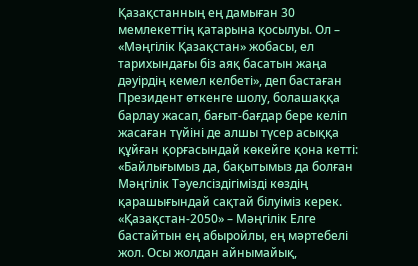Қазақстанның ең дамыған 30 мемлекеттің қатарына қосылуы. Ол – «Мәңгілік Қазақстан» жобасы, ел тарихындағы біз аяқ басатын жаңа дәуірдің кемел келбеті», деп бастаған Президент өткенге шолу, болашаққа барлау жасап, бағыт-бағдар бере келіп жасаған түйіні де алшы түсер асыққа құйған қорғасындай көкейге қона кетті: «Байлығымыз да, бақытымыз да болған Мәңгілік Тәуелсіздігімізді көздің қарашығындай сақтай білуіміз керек.
«Қазақстан-2050» – Мәңгілік Елге бастайтын ең абыройлы, ең мәртебелі жол. Осы жолдан айнымайық,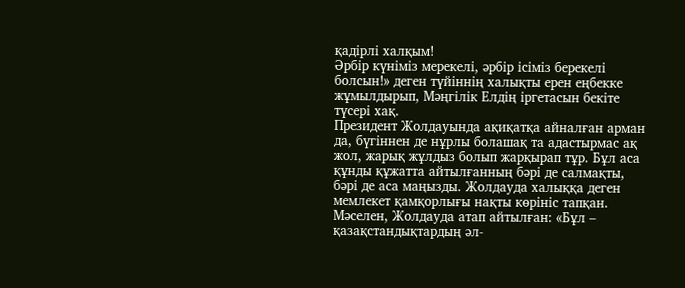қадірлі халқым!
Әрбір күніміз мерекелі, әрбір ісіміз берекелі болсын!» деген түйіннің халықты ерен еңбекке жұмылдырып, Мәңгілік Елдің іргетасын бекіте түсері хақ.
Президент Жолдауында ақиқатқа айналған арман да, бүгіннен де нұрлы болашақ та адастырмас ақ жол, жарық жұлдыз болып жарқырап тұр. Бұл аса құнды құжатта айтылғанның бәрі де салмақты, бәрі де аса маңызды. Жолдауда халыққа деген мемлекет қамқорлығы нақты көрініс тапқан.
Мәселен, Жолдауда атап айтылған: «Бұл – қазақстандықтардың әл-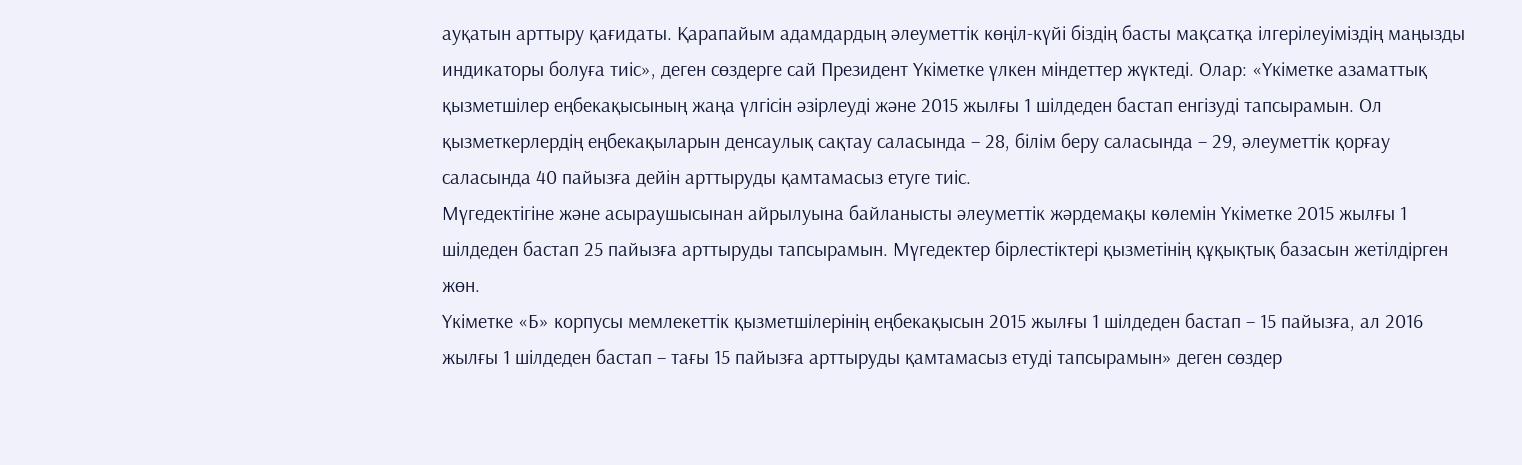ауқатын арттыру қағидаты. Қарапайым адамдардың әлеуметтік көңіл-күйі біздің басты мақсатқа ілгерілеуіміздің маңызды индикаторы болуға тиіс», деген сөздерге сай Президент Үкіметке үлкен міндеттер жүктеді. Олар: «Үкіметке азаматтық қызметшілер еңбекақысының жаңа үлгісін әзірлеуді және 2015 жылғы 1 шілдеден бастап енгізуді тапсырамын. Ол қызметкерлердің еңбекақыларын денсаулық сақтау саласында – 28, білім беру саласында – 29, әлеуметтік қорғау саласында 40 пайызға дейін арттыруды қамтамасыз етуге тиіс.
Мүгедектігіне және асыраушысынан айрылуына байланысты әлеуметтік жәрдемақы көлемін Үкіметке 2015 жылғы 1 шілдеден бастап 25 пайызға арттыруды тапсырамын. Мүгедектер бірлестіктері қызметінің құқықтық базасын жетілдірген жөн.
Үкіметке «Б» корпусы мемлекеттік қызметшілерінің еңбекақысын 2015 жылғы 1 шілдеден бастап – 15 пайызға, ал 2016 жылғы 1 шілдеден бастап – тағы 15 пайызға арттыруды қамтамасыз етуді тапсырамын» деген сөздер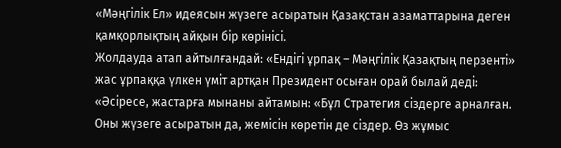«Мәңгілік Ел» идеясын жүзеге асыратын Қазақстан азаматтарына деген қамқорлықтың айқын бір көрінісі.
Жолдауда атап айтылғандай: «Ендігі ұрпақ – Мәңгілік Қазақтың перзенті» жас ұрпаққа үлкен үміт артқан Президент осыған орай былай деді: «Әсіресе, жастарға мынаны айтамын: «Бұл Стратегия сіздерге арналған.
Оны жүзеге асыратын да, жемісін көретін де сіздер. Өз жұмыс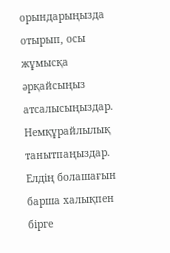орындарыңызда отырып, осы жұмысқа әрқайсыңыз атсалысыңыздар. Немқұрайлылық танытпаңыздар.
Елдің болашағын барша халықпен бірге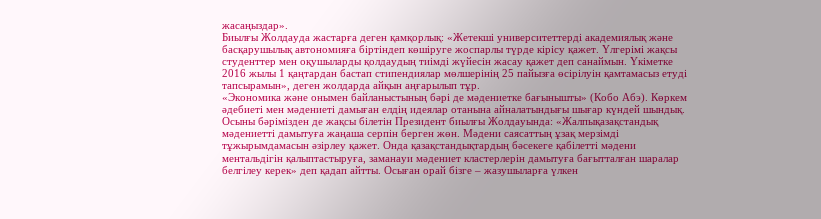жасаңыздар».
Биылғы Жолдауда жастарға деген қамқорлық: «Жетекші университеттерді академиялық және басқарушылық автономияға біртіндеп көшіруге жоспарлы түрде кірісу қажет. Үлгерімі жақсы студенттер мен оқушыларды қолдаудың тиімді жүйесін жасау қажет деп санаймын. Үкіметке 2016 жылы 1 қаңтардан бастап стипендиялар мөлшерінің 25 пайызға өсірілуін қамтамасыз етуді тапсырамын», деген жолдарда айқын аңғарылып тұр.
«Экономика және онымен байланыстының бәрі де мәдениетке бағынышты» (Кобо Абэ). Көркем әдебиеті мен мәдениеті дамыған елдің идеялар отанына айналатындығы шығар күндей шындық. Осыны бәрімізден де жақсы білетін Президент биылғы Жолдауында: «Жалпықазақстандық мәдениетті дамытуға жаңаша серпін берген жөн. Мәдени саясаттың ұзақ мерзімді тұжырымдамасын әзірлеу қажет. Онда қазақстандықтардың бәсекеге қабілетті мәдени ментальдігін қалыптастыруға, заманауи мәдениет кластерлерін дамытуға бағытталған шаралар белгілеу керек» деп қадап айтты. Осыған орай бізге – жазушыларға үлкен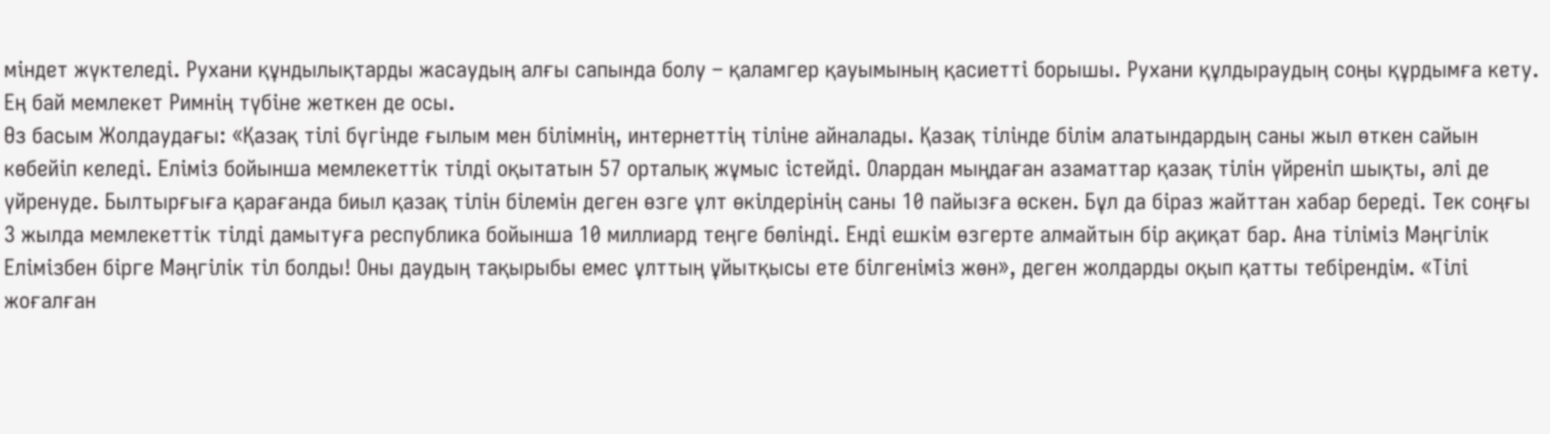міндет жүктеледі. Рухани құндылықтарды жасаудың алғы сапында болу – қаламгер қауымының қасиетті борышы. Рухани құлдыраудың соңы құрдымға кету. Ең бай мемлекет Римнің түбіне жеткен де осы.
Өз басым Жолдаудағы: «Қазақ тілі бүгінде ғылым мен білімнің, интернеттің тіліне айналады. Қазақ тілінде білім алатындардың саны жыл өткен сайын көбейіп келеді. Еліміз бойынша мемлекеттік тілді оқытатын 57 орталық жұмыс істейді. Олардан мыңдаған азаматтар қазақ тілін үйреніп шықты, әлі де үйренуде. Былтырғыға қарағанда биыл қазақ тілін білемін деген өзге ұлт өкілдерінің саны 10 пайызға өскен. Бұл да біраз жайттан хабар береді. Тек соңғы 3 жылда мемлекеттік тілді дамытуға республика бойынша 10 миллиард теңге бөлінді. Енді ешкім өзгерте алмайтын бір ақиқат бар. Ана тіліміз Мәңгілік Елімізбен бірге Мәңгілік тіл болды! Оны даудың тақырыбы емес ұлттың ұйытқысы ете білгеніміз жөн», деген жолдарды оқып қатты тебірендім. «Тілі жоғалған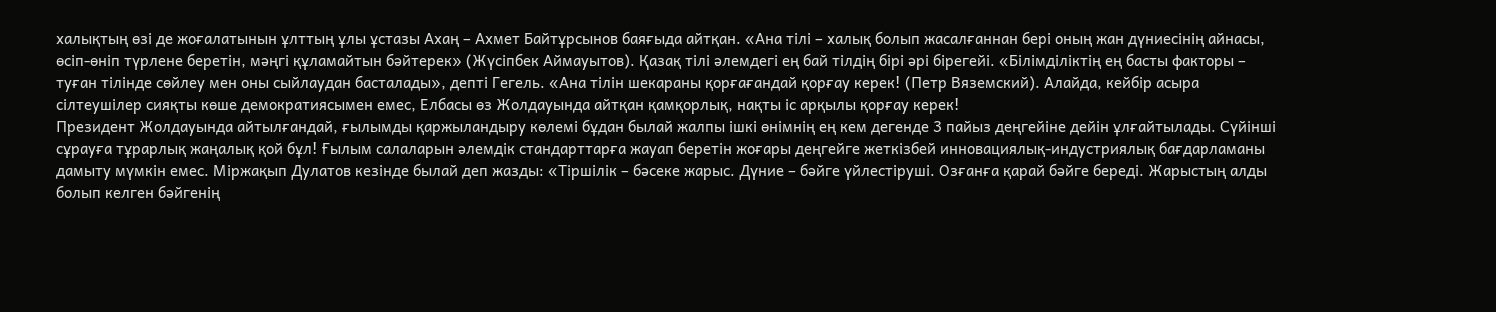халықтың өзі де жоғалатынын ұлттың ұлы ұстазы Ахаң – Ахмет Байтұрсынов баяғыда айтқан. «Ана тілі – халық болып жасалғаннан бері оның жан дүниесінің айнасы, өсіп-өніп түрлене беретін, мәңгі құламайтын бәйтерек» (Жүсіпбек Аймауытов). Қазақ тілі әлемдегі ең бай тілдің бірі әрі бірегейі. «Білімділіктің ең басты факторы – туған тілінде сөйлеу мен оны сыйлаудан басталады», депті Гегель. «Ана тілін шекараны қорғағандай қорғау керек! (Петр Вяземский). Алайда, кейбір асыра сілтеушілер сияқты көше демократиясымен емес, Елбасы өз Жолдауында айтқан қамқорлық, нақты іс арқылы қорғау керек!
Президент Жолдауында айтылғандай, ғылымды қаржыландыру көлемі бұдан былай жалпы ішкі өнімнің ең кем дегенде 3 пайыз деңгейіне дейін ұлғайтылады. Сүйінші сұрауға тұрарлық жаңалық қой бұл! Ғылым салаларын әлемдік стандарттарға жауап беретін жоғары деңгейге жеткізбей инновациялық-индустриялық бағдарламаны дамыту мүмкін емес. Міржақып Дулатов кезінде былай деп жазды: «Тіршілік – бәсеке жарыс. Дүние – бәйге үйлестіруші. Озғанға қарай бәйге береді. Жарыстың алды болып келген бәйгенің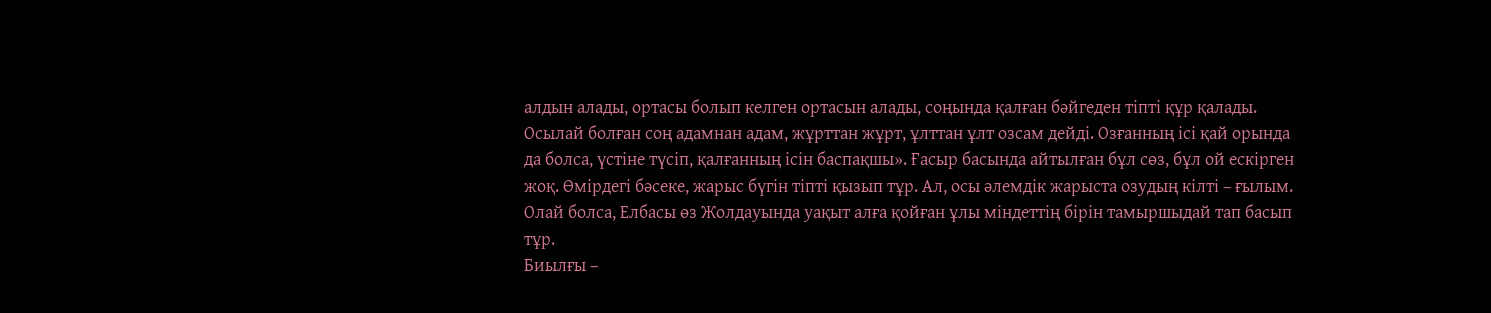алдын алады, ортасы болып келген ортасын алады, соңында қалған бәйгеден тіпті құр қалады. Осылай болған соң адамнан адам, жұрттан жұрт, ұлттан ұлт озсам дейді. Озғанның ісі қай орында да болса, үстіне түсіп, қалғанның ісін баспақшы». Ғасыр басында айтылған бұл сөз, бұл ой ескірген жоқ. Өмірдегі бәсеке, жарыс бүгін тіпті қызып тұр. Ал, осы әлемдік жарыста озудың кілті – ғылым. Олай болса, Елбасы өз Жолдауында уақыт алға қойған ұлы міндеттің бірін тамыршыдай тап басып тұр.
Биылғы –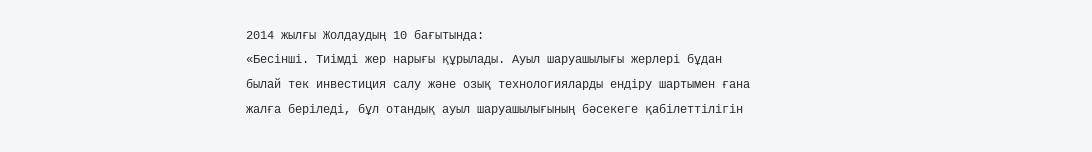2014 жылғы Жолдаудың 10 бағытында:
«Бесінші. Тиімді жер нарығы құрылады. Ауыл шаруашылығы жерлері бұдан былай тек инвестиция салу және озық технологияларды ендіру шартымен ғана жалға беріледі, бұл отандық ауыл шаруашылығының бәсекеге қабілеттілігін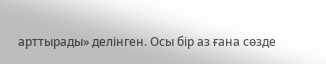арттырады» делінген. Осы бір аз ғана сөзде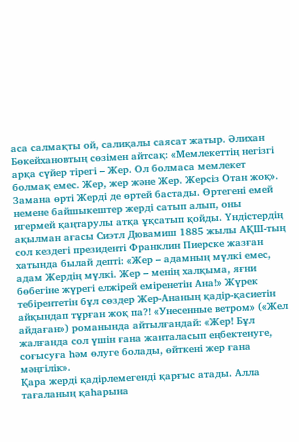аса салмақты ой, салиқалы саясат жатыр. Әлихан Бөкейхановтың сөзімен айтсақ: «Мемлекеттің негізгі арқа сүйер тірегі – Жер. Ол болмаса мемлекет болмақ емес. Жер, жер және Жер. Жерсіз Отан жоқ». Замана өрті Жерді де өртей бастады. Өртегені емей немене байшыкештер жерді сатып алып, оны игермей қаңтарулы атқа ұқсатып қойды. Үндістердің ақылман ағасы Сиэтл Дювамиш 1885 жылы АҚШ-тың сол кездегі президенті Франклин Пиерске жазған хатында былай депті: «Жер – адамның мүлкі емес, адам Жердің мүлкі. Жер – менің халқыма, яғни бөбегіне жүрегі елжірей еміренетін Ана!» Жүрек тебірентетін бұл сөздер Жер-Ананың қадір-қасиетін айқындап тұрған жоқ па?! «Унесенные ветром» («Жел айдаған») романында айтылғандай: «Жер! Бұл жалғанда сол үшін ғана жанталасып еңбектенуге, соғысуға һәм өлуге болады, өйткені жер ғана мәңгілік».
Қара жерді қадірлемегенді қарғыс атады. Алла тағаланың қаһарына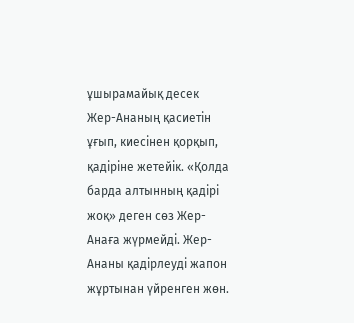ұшырамайық десек Жер-Ананың қасиетін ұғып, киесінен қорқып, қадіріне жетейік. «Қолда барда алтынның қадірі жоқ» деген сөз Жер-Анаға жүрмейді. Жер-Ананы қадірлеуді жапон жұртынан үйренген жөн.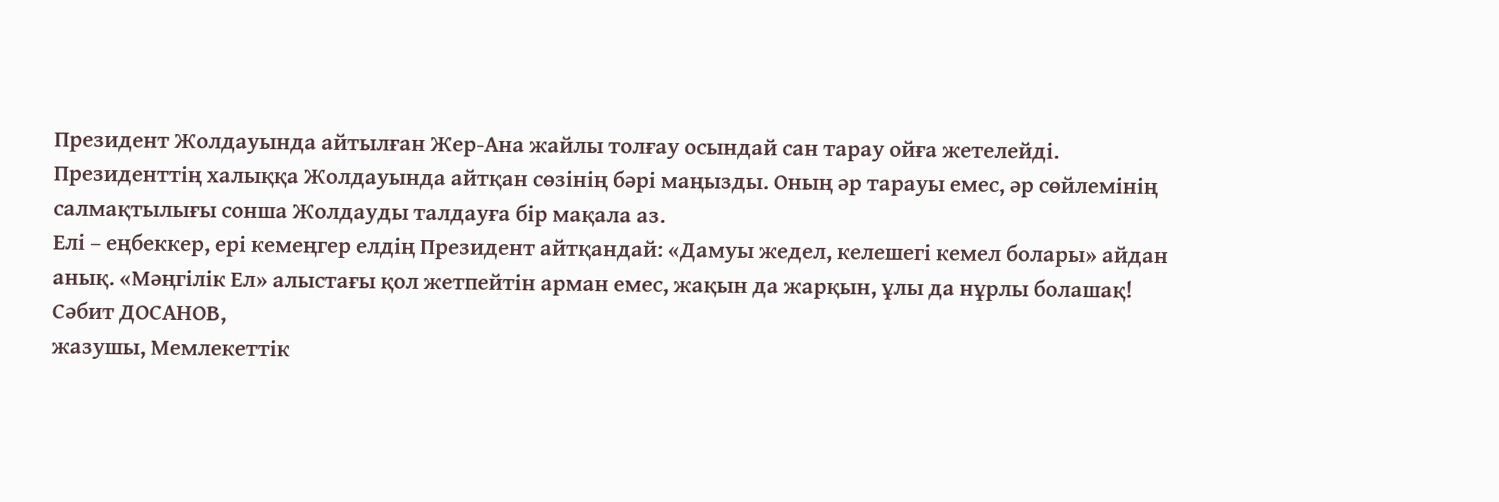Президент Жолдауында айтылған Жер-Ана жайлы толғау осындай сан тарау ойға жетелейді.
Президенттің халыққа Жолдауында айтқан сөзінің бәрі маңызды. Оның әр тарауы емес, әр сөйлемінің салмақтылығы сонша Жолдауды талдауға бір мақала аз.
Елі – еңбеккер, ері кемеңгер елдің Президент айтқандай: «Дамуы жедел, келешегі кемел болары» айдан анық. «Мәңгілік Ел» алыстағы қол жетпейтін арман емес, жақын да жарқын, ұлы да нұрлы болашақ!
Сәбит ДОСАНОВ,
жазушы, Мемлекеттік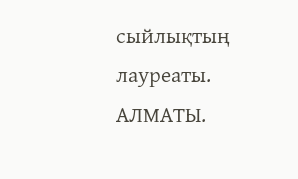сыйлықтың лауреаты.
АЛМАТЫ.